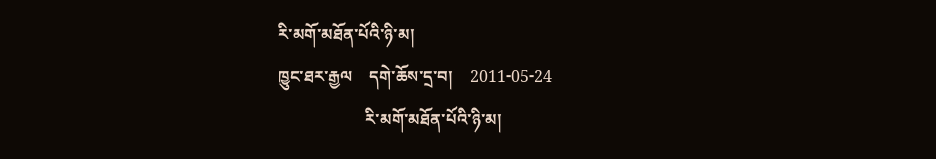རི་མགོ་མཐོན་པོའི་ཉི་མ།
ཁྱུང་ཐར་རྒྱལ    དགེ་ཆོས་དྲ་བ།    2011-05-24
                     རི་མགོ་མཐོན་པོའི་ཉི་མ།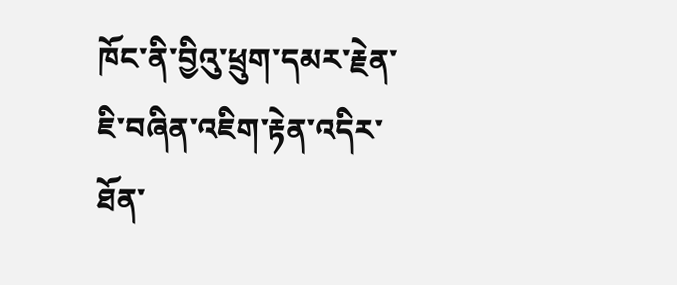ཁོང་ནི་བྱིའུ་ཕྲུག་དམར་རྗེན་ཇི་བཞིན་འཇིག་རྟེན་འདིར་ཐོན་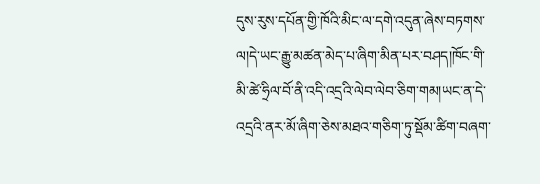དུས་རུས་དཔོན་གྱི་ཁོའི་མིང་ལ་དགེ་འདུན་ཞེས་བཏགས་ལ།དེ་ཡང་རྒྱུ་མཚན་མེད་པ་ཞིག་མིན་པར་བཤད།ཁོང་གི་མི་ཚེ་ཧྲིལ་བོ་ནི་འདི་འདྲའི་ལེབ་ལེབ་ཅིག་གམ།ཡང་ན་དེ་འདྲའི་ནར་མོ་ཞིག་ཅེས་མཐའ་གཅིག་ཏུ་སྡོམ་ཚིག་བཞག་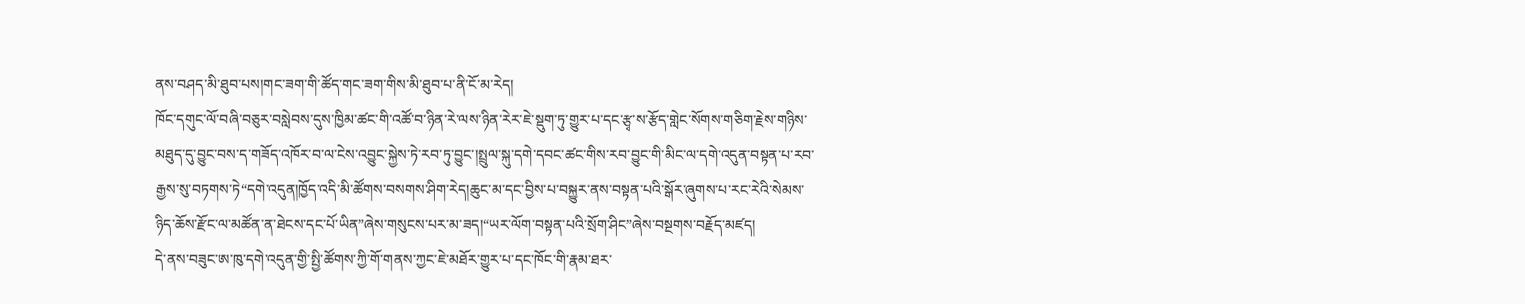ནས་བཤད་མི་ཐུབ་པས།གང་ཟག་གི་ཚོད་གང་ཟག་གིས་མི་ཐུབ་པ་ནི་ངོ་མ་རེད།
ཁོང་དགུང་ལོ་བཞི་བཅུར་བསླེབས་དུས་ཁྱིམ་ཚང་གི་འཚོ་བ་ཉིན་རེ་ལས་ཉིན་རེར་ཇེ་སྡུག་ཏུ་གྱུར་པ་དང་རྩྭ་ས་རྩོད་གླེང་སོགས་གཅིག་རྗེས་གཉིས་མཐུད་དུ་བྱུང་བས་ད་གཟོད་འཁོར་བ་ལ་ངེས་འབྱུང་སྐྱེས་ཏེ་རབ་ཏུ་བྱུང་།སྤྲུལ་སྐུ་དགེ་དབང་ཚང་གིས་རབ་བྱུང་གི་མིང་ལ་དགེ་འདུན་བསྟན་པ་རབ་རྒྱས་སུ་བཏགས་ཏེ“དགེ་འདུན།ཁྱོད་འདི་མི་ཚོགས་བསགས་ཤིག་རེད།ཆུང་མ་དང་བྱིས་པ་བསྐྱུར་ནས་བསྟན་པའི་སྒོར་ཞུགས་པ་རང་རེའི་སེམས་ཉིད་ཆོས་རྫོང་ལ་མཚོན་ན་ཐེངས་དང་པོ་ཡིན”ཞེས་གསུངས་པར་མ་ཟད།“ཡར་ལོག་བསྟན་པའི་སྲོག་ཤིང”ཞེས་བསྔགས་བརྗོད་མཛད།
དེ་ནས་བཟུང་ཨ་ཁུ་དགེ་འདུན་གྱི་སྤྱི་ཚོགས་ཀྱི་གོ་གནས་ཀྱང་ཇེ་མཐོར་གྱུར་པ་དང་ཁོང་གི་རྣམ་ཐར་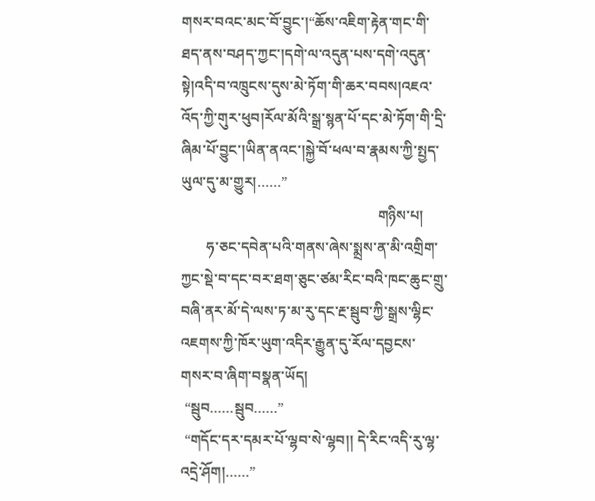གསར་བའང་མང་བོ་བྱུང་།“ཆོས་འཇིག་རྟེན་གང་གི་ཐད་ནས་བཤད་ཀྱང་།དགེ་ལ་འདུན་པས་དགེ་འདུན་སྟེ།འདི་བ་འཁྲུངས་དུས་མེ་ཏོག་གི་ཆར་བབས།འཇའ་འོད་ཀྱི་གུར་ཕུབ།རོལ་མོའི་སྒྲ་སྙན་པོ་དང་མེ་ཏོག་གི་དྲི་ཞིམ་པོ་བྱུང་།ཡིན་ནའང་།སྐྱེ་བོ་ཕལ་བ་རྣམས་ཀྱི་སྤྱད་ཡུལ་དུ་མ་གྱུར།……”
                                                      གཉིས་པ།
       ཧ་ཅང་དབེན་པའི་གནས་ཞེས་སྨྲས་ན་མི་འགྲིག་ཀྱང་སྡེ་བ་དང་བར་ཐག་ཅུང་ཙམ་རིང་བའི་ཁང་ཆུང་གྲུ་བཞི་ནར་མོ་དེ་ལས་ཏ་མ་རུ་དང་རྔ་སྦུབ་ཀྱི་སྒྲས་ལྷིང་འཇགས་ཀྱི་ཁོར་ཡུག་འདིར་རྒྱུན་དུ་རོལ་དབྱངས་གསར་བ་ཞིག་བསྣན་ཡོད།
 “སྦུབ……སྦུབ……”
 “གདོང་དར་དམར་པོ་ལྷབ་སེ་ལྷབ།། དེ་རིང་འདི་རུ་ལྷ་འདྲེ་ཤོག།……”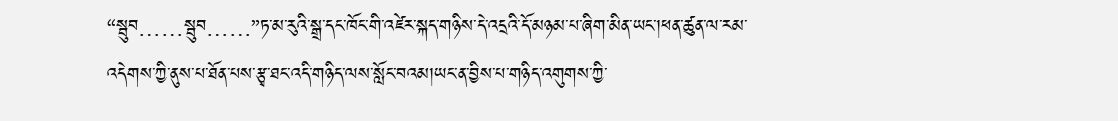“སྦུབ……སྦུབ……”ཏ་མ་རུའི་སྒྲ་དང་ཁོང་གི་འཛེར་སྐད་གཉིས་དེ་འདྲའི་དོ་མཉམ་པ་ཞིག་མིན་ཡང་།ཕན་ཚུན་ལ་རམ་འདེགས་ཀྱི་ནུས་པ་ཐོན་པས་རྩྭ་ཐང་འདི་གཉིད་ལས་སློང་བའམ།ཡང་ན་བྱིས་པ་གཉིད་འགུགས་ཀྱི་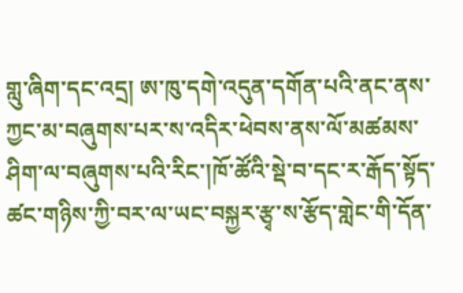གླུ་ཞིག་དང་འདྲ། ཨ་ཁུ་དགེ་འདུན་དགོན་པའི་ནང་ནས་ཀྱང་མ་བཞུགས་པར་ས་འདིར་ཕེབས་ནས་ལོ་མཚམས་ཤིག་ལ་བཞུགས་པའི་རིང་།ཁོ་ཚོའི་སྡེ་བ་དང་ར་རྒོད་སྟོད་ཚང་གཉིས་ཀྱི་བར་ལ་ཡང་བསྐྱར་རྩྭ་ས་རྩོད་གླེང་གི་དོན་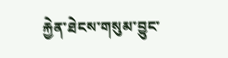རྐྱེན་ཐེངས་གསུམ་བྱུང་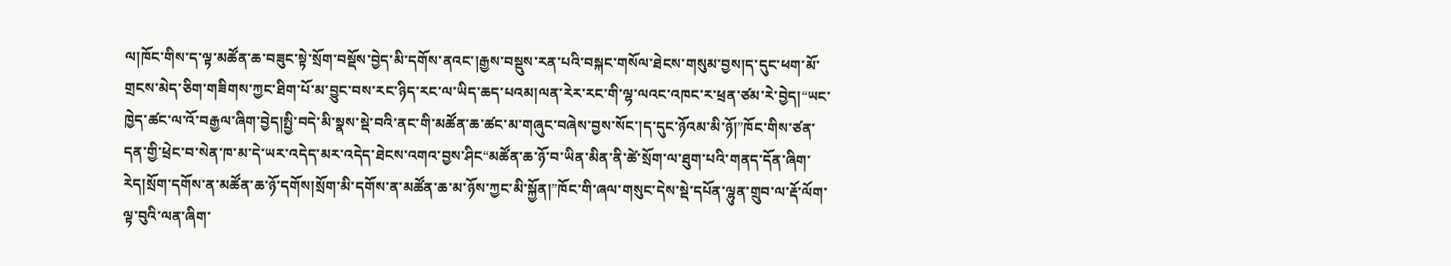ལ།ཁོང་གིས་ད་ལྟ་མཚོན་ཆ་བཟུང་སྟེ་སྲོག་བསྡོས་བྱེད་མི་དགོས་ནའང་།རྒྱས་བསྡུས་རན་པའི་བསྐང་གསོལ་ཐེངས་གསུམ་བྱས།ད་དུང་ཕག་མོ་གྲངས་མེད་ཅིག་གཟིགས་ཀྱང་ཐིག་པོ་མ་བྱུང་བས་རང་ཉིད་རང་ལ་ཡིད་ཆད་པའམ།ལན་རེར་རང་གི་ལྷ་ལའང་འཁང་ར་ཕྲན་ཙམ་རེ་བྱེད།“ཡང་ཁྱེད་ཚང་ལ་འོ་བརྒྱལ་ཞིག་བྱེད།སྤྱི་བདེ་མི་སྣས་སྡེ་བའི་ནང་གི་མཚོན་ཆ་ཚང་མ་གཞུང་བཞེས་བྱས་སོང་།ད་དུང་ཉོའམ་མི་ཉོ།”ཁོང་གིས་ཙན་དན་གྱི་ཕྲེང་བ་སེན་ཁ་མ་དེ་ཡར་འདེད་མར་འདེད་ཐེངས་འགའ་བྱས་ཤིང“མཚོན་ཆ་ཉོ་བ་ཡིན་མིན་ནི་ཚེ་སྲོག་ལ་ཐུག་པའི་གནད་དོན་ཞིག་རེད།སྲོག་དགོས་ན་མཚོན་ཆ་ཉོ་དགོས།སྲོག་མི་དགོས་ན་མཚོན་ཆ་མ་ཉོས་ཀྱང་མི་སྐྱོན།”ཁོང་གི་ཞལ་གསུང་དེས་སྡེ་དཔོན་ལྷུན་གྲུབ་ལ་རྡོ་ལོག་ལྟ་བུའི་ལན་ཞིག་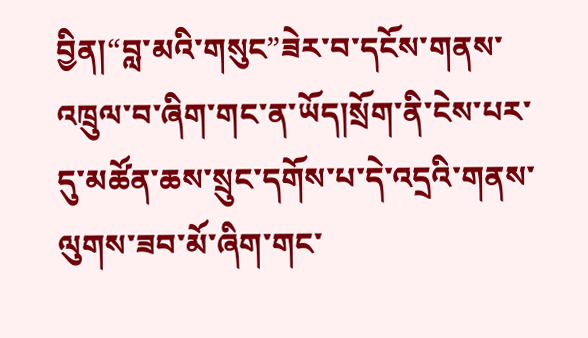བྱིན།“བླ་མའི་གསུང”ཟེར་བ་དངོས་གནས་འཁྲུལ་བ་ཞིག་གང་ན་ཡོད།སྲོག་ནི་ངེས་པར་དུ་མཚོན་ཆས་སྲུང་དགོས་པ་དེ་འདྲའི་གནས་ལུགས་ཟབ་མོ་ཞིག་གང་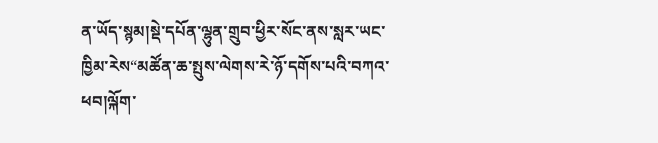ན་ཡོད་སྙམ།སྡེ་དཔོན་ལྷུན་གྲུབ་ཕྱིར་སོང་ནས་སླར་ཡང་ཁྱིམ་རེས“མཚོན་ཆ་སྤུས་ལེགས་རེ་ཉོ་དགོས་པའི་བཀའ་ཕབ།ལྐོག་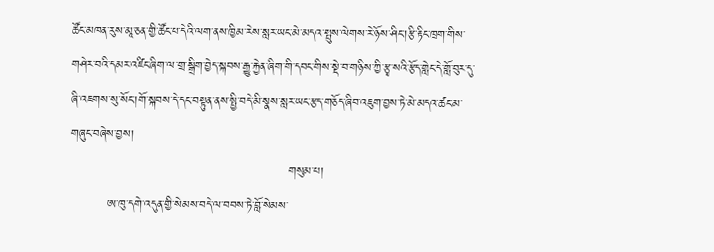ཚོང་མཁན་རུས་མཱ་ཅན་གྱི་ཚོང་པ་དེའི་ལག་ནས་ཁྱིམ་རེས་སླར་ཡང་མེ་མདའ་སྤུས་ལེགས་རེ་ཉོས་ཤིང་།རྩི་རྟིང་ཁྲག་གིས་གཤེར་བའི་དམར་འཛིང་ཞིག་ལ་གྲ་སྒྲིག་བྱེད་སྐབས་རྒྱུ་རྐྱེན་ཞིག་གི་དབང་གིས་སྡེ་བ་གཉིས་ཀྱི་རྩྭ་སའི་རྩོད་གླེང་དེ་གློ་བུར་དུ་ཞི་འཇགས་སུ་སོང་།གོ་སྐབས་དེ་དང་བསྟུན་ནས་སྤྱི་བདེ་མི་སྣས་སླར་ཡང་རྩད་གཅོད་ཞིབ་འཇུག་བྱས་ཏེ་མེ་མདའ་ཚང་མ་གཞུང་བཞེས་བྱས།
                                                     གསུམ་པ།
         ཨ་ཁུ་དགེ་འདུན་གྱི་སེམས་བདེ་ལ་བབས་ཏེ་བློ་སེམས་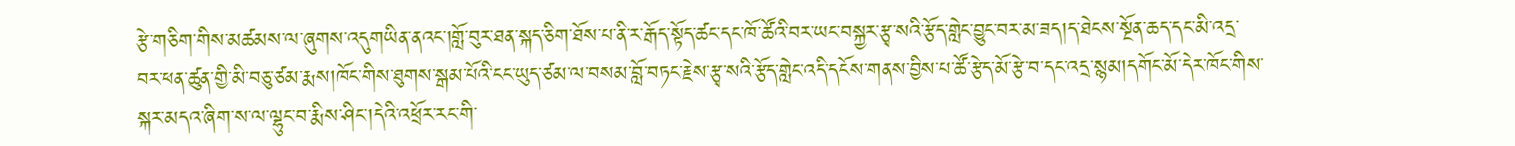རྩེ་གཅིག་གིས་མཚམས་ལ་ཞུགས་འདུགཡིན་ནའང་།གློ་བུར་ཐན་སྐད་ཅིག་ཐོས་པ་ནི་ར་རྒོད་སྟོད་ཚང་དང་ཁོ་ཚོའི་བར་ཡང་བསྐྱར་རྩྭ་སའི་རྩོད་གླེང་བྱུང་བར་མ་ཟད།ད་ཐེངས་སྔོན་ཆད་དང་མི་འདྲ་བར་ཕན་ཚུན་གྱི་མི་བཅུ་ཙམ་རྨས།ཁོང་གིས་ཐུགས་སྒམ་པོའི་ངང་ཡུད་ཙམ་ལ་བསམ་བློ་བཏང་རྗེས་རྩྭ་སའི་རྩོད་གླེང་འདི་དངོས་གནས་བྱིས་པ་ཚོ་རྩེད་མོ་རྩེ་བ་དང་འདྲ་སྙམ།དགོང་མོ་དེར་ཁོང་གིས་སྐར་མདའ་ཞིག་ས་ལ་ལྷུང་བ་རྨིས་ཤིང་།དེའི་འཕྲོར་རང་གི་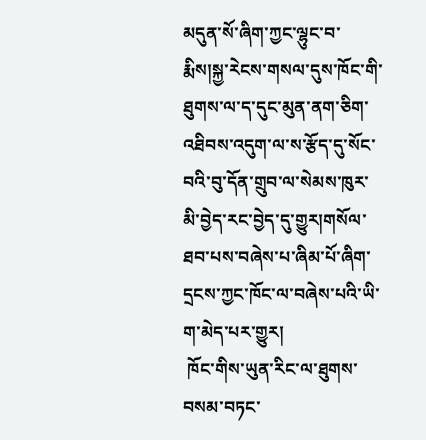མདུན་སོ་ཞིག་ཀྱང་ལྷུང་བ་རྨིས།སྐྱ་རེངས་གསལ་དུས་ཁོང་གི་ཐུགས་ལ་ད་དུང་མུན་ནག་ཅིག་འཐིབས་འདུག་ལ་ས་རྩོད་དུ་སོང་བའི་བུ་དོན་གྲུབ་ལ་སེམས་ཁུར་མི་བྱེད་རང་བྱེད་དུ་གྱུར།གསོལ་ཐབ་པས་བཞེས་པ་ཞིམ་པོ་ཞིག་དྲངས་ཀྱང་ཁོང་ལ་བཞེས་པའི་ཡི་ག་མེད་པར་གྱུར།
 ཁོང་གིས་ཡུན་རིང་ལ་ཐུགས་བསམ་བཏང་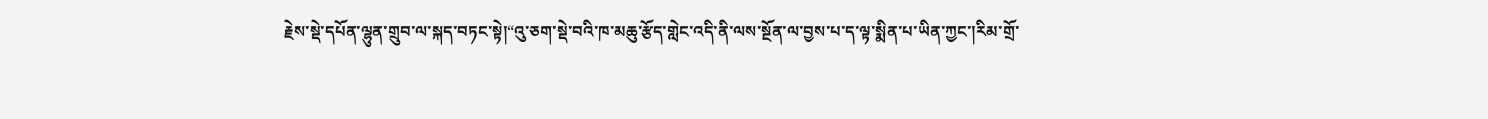རྗེས་སྡེ་དཔོན་ལྷུན་གྲུབ་ལ་སྐད་བཏང་སྟེ།“འུ་ཅག་སྡེ་བའི་ཁ་མཆུ་རྩོད་གླེང་འདི་ནི་ལས་སྔོན་ལ་བྱས་པ་ད་ལྟ་སྨིན་པ་ཡིན་ཀྱང་།རིམ་གྲོ་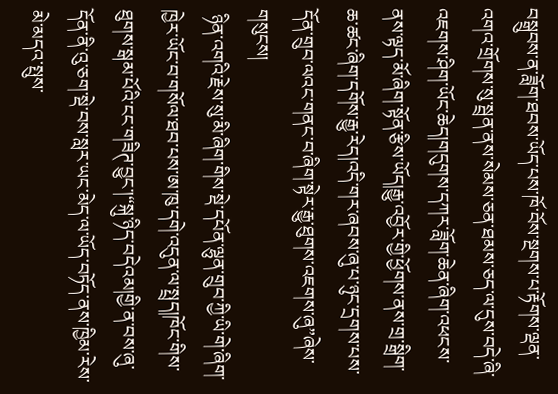བསྒྲུབས་ན་ཟློག་ཐབས་ཡོད་པས་ཁོ་བོས་སྔགས་པ་རྟོགས་ལྡན་འགའ་གྲོགས་སུ་སྦྲན་ནས་སེམས་ཅན་ཐམས་ཅད་ལ་དུས་བདེ་ཞི་འཇགས་ཤིག་ཡོང་ཆེད།གདུགས་དཀར་ཟློག་ཆེན་ཞིག་འཕངས་ནས་ལྟད་མོ་ཞིག་སྟོན་རྩིས་ཡོད།རྒྱུ་འབྱོར་གྱི་ཕྱོགས་ནས་གྲ་སྒྲིག་ཆ་ཚང་ཞིག་དགོས་རྒྱུ་རེད།འདི་གར་ཞབས་ཞུ་པ་ཉུང་དྲགས་པས་དོན་གྲུབ་ལའང་གནང་བ་ཞིག་སྟེར་རྒྱུ་ཐུགས་འཇགས་ཞུ”ཞེས་གསུངས།
 ཉིན་འགའི་རྗེས་སུ་མི་ཞིག་གིས་སྡེ་དཔོན་ལྷུན་གྲུབ་ཀྱི་ཡི་གེ་ཞིག་ཁྱེར་ཡོང་བ་གསོལ་ཐབ་པས་ཨ་ཁུ་དགེ་འདུན་ལ་སྤྲད།ཁོང་གིས་ཐུགས་སྒམ་པོའི་ངང་གཟིཊ་བྱུང་།“སྐུ་ཉིད་བདེའམ།གྱི་ན་བས་ཞུ་དོན་ནི་འུ་ཅག་སྡེ་བས་སླར་ཡང་མེད་ལ་ཡོད་བཏོད་ནས་ཁྱིམ་རེས་མེ་མདའ་སྤུས་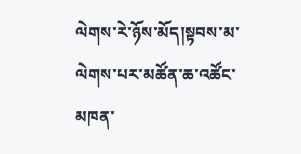ལེགས་རེ་ཉོས་མོད།སྟབས་མ་ལེགས་པར་མཚོན་ཆ་འཚོང་མཁན་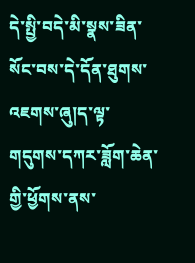དེ་སྤྱི་བདེ་མི་སྣས་ཟིན་སོང་བས་དེ་དོན་ཐུགས་འཇགས་ཞུ།ད་ལྟ་གདུགས་དཀར་ཟློག་ཆེན་གྱི་ཕྱོགས་ནས་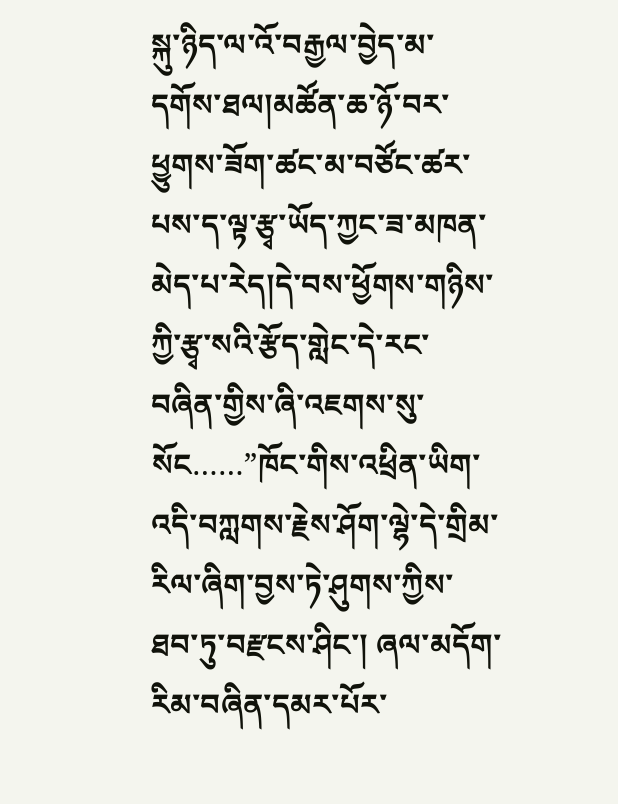སྐུ་ཉིད་ལ་འོ་བརྒྱལ་བྱེད་མ་དགོས་ཐལ།མཚོན་ཆ་ཉོ་བར་ཕྱུགས་ཟོག་ཚང་མ་བཙོང་ཚར་པས་ད་ལྟ་རྩྭ་ཡོད་ཀྱང་ཟ་མཁན་མེད་པ་རེད།དེ་བས་ཕྱོགས་གཉིས་ཀྱི་རྩྭ་སའི་རྩོད་གླེང་དེ་རང་བཞིན་གྱིས་ཞི་འཇགས་སུ་སོང……”ཁོང་གིས་འཕྲིན་ཡིག་འདི་བཀླགས་རྗེས་ཤོག་ལྷེ་དེ་གྲིམ་རིལ་ཞིག་བྱས་ཏེ་ཤུགས་ཀྱིས་ཐབ་ཏུ་བརྫངས་ཤིང་། ཞལ་མདོག་རིམ་བཞིན་དམར་པོར་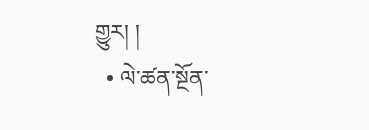གྱུར། །
  • ལེ་ཚན་སྔོན་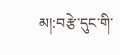མ།:བརྩེ་དུང་གི་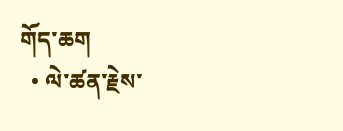གོད་ཆག
  • ལེ་ཚན་རྗེས་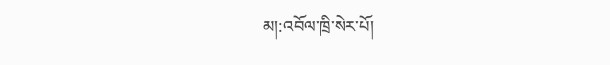མ།:འབོལ་ཁྲི་སེར་པོ།